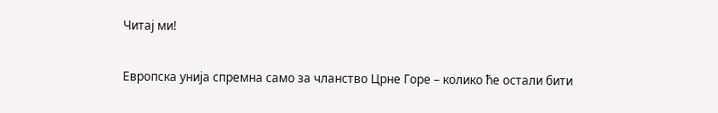Читај ми!

Европска унија спремна само за чланство Црне Горе – колико ће остали бити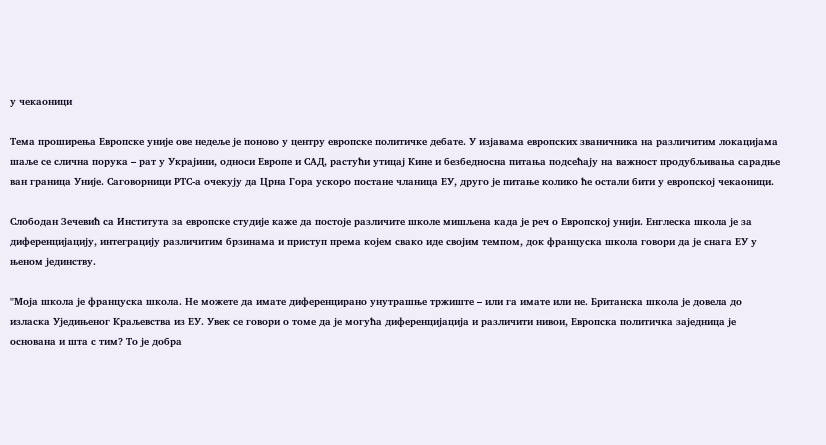у чекаоници

Тема проширења Европске уније ове недеље је поново у центру европске политичке дебате. У изјавама европских званичника на различитим локацијама шаље се слична порука – рат у Украјини, односи Европе и САД, растући утицај Кине и безбедносна питања подсећају на важност продубљивања сарадње ван граница Уније. Саговорници РТС-а очекују да Црна Гора ускоро постане чланица ЕУ, друго је питање колико ће остали бити у европској чекаоници.

Слободан Зечевић са Института за европске студије каже да постоје различите школе мишљена када је реч о Европској унији. Енглеска школа је за диференцијацију, интеграцију различитим брзинама и приступ према којем свако иде својим темпом, док француска школа говори да је снага ЕУ у њеном јединству.

"Моја школа је француска школа. Не можете да имате диференцирано унутрашње тржиште – или га имате или не. Британска школа је довела до изласка Уједињеног Краљевства из ЕУ. Увек се говори о томе да је могућа диференцијација и различити нивои, Европска политичка заједница је основана и шта с тим? То је добра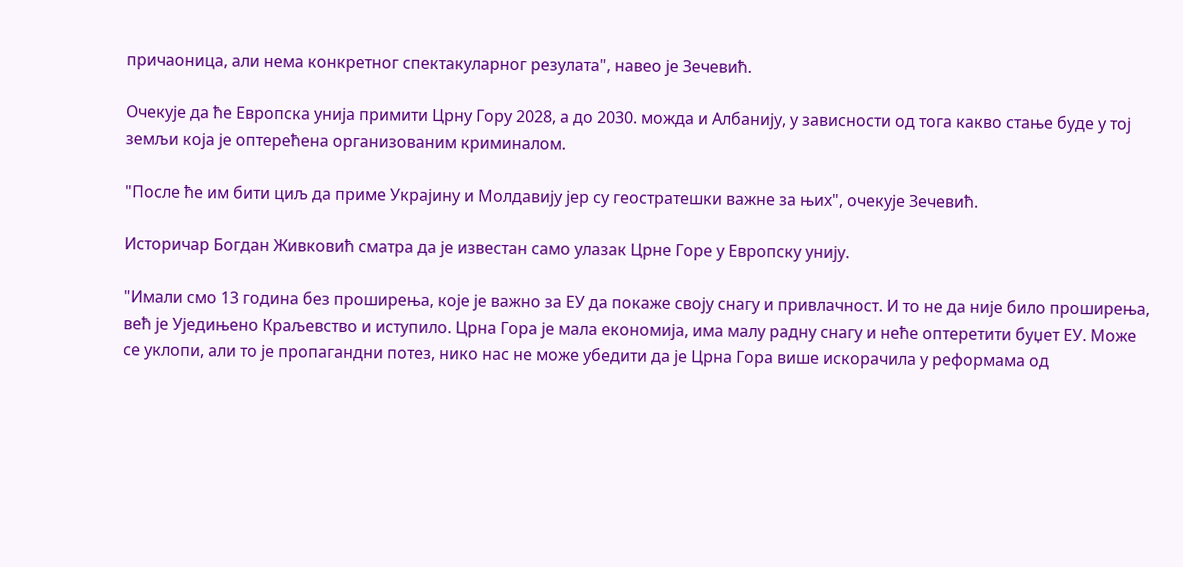причаоница, али нема конкретног спектакуларног резулата", навео је Зечевић.

Очекује да ће Европска унија примити Црну Гору 2028, а до 2030. можда и Албанију, у зависности од тога какво стање буде у тој земљи која је оптерећена организованим криминалом.

"После ће им бити циљ да приме Украјину и Молдавију јер су геостратешки важне за њих", очекује Зечевић.

Историчар Богдан Живковић сматра да је известан само улазак Црне Горе у Европску унију.

"Имали смо 13 година без проширења, које је важно за ЕУ да покаже своју снагу и привлачност. И то не да није било проширења, већ је Уједињено Краљевство и иступило. Црна Гора је мала економија, има малу радну снагу и неће оптеретити буџет ЕУ. Може се уклопи, али то је пропагандни потез, нико нас не може убедити да је Црна Гора више искорачила у реформама од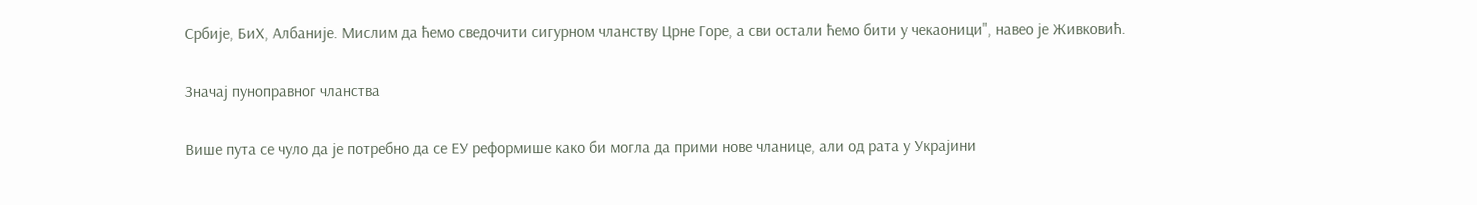Србије, БиХ, Албаније. Мислим да ћемо сведочити сигурном чланству Црне Горе, а сви остали ћемо бити у чекаоници", навео је Живковић.

Значај пуноправног чланства

Више пута се чуло да је потребно да се ЕУ реформише како би могла да прими нове чланице, али од рата у Украјини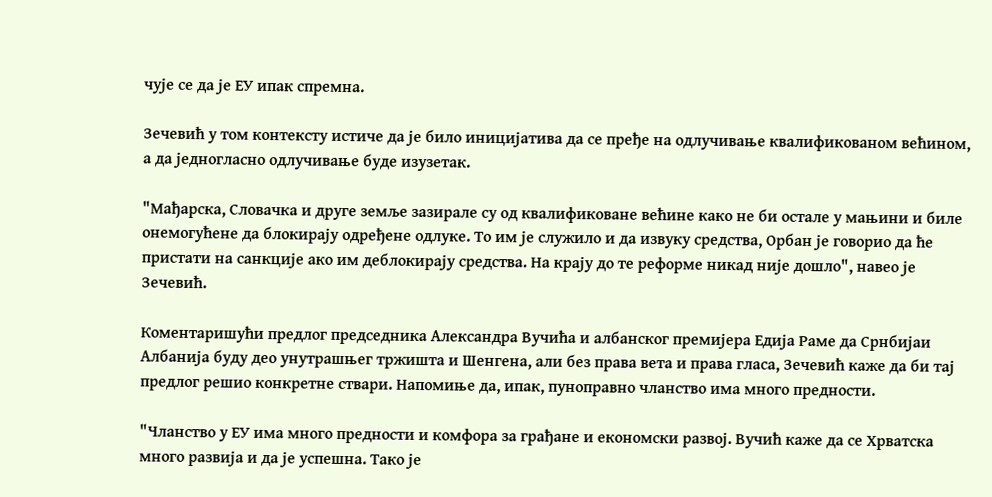чује се да је ЕУ ипак спремна.

Зечевић у том контексту истиче да је било иницијатива да се пређе на одлучивање квалификованом већином, а да једногласно одлучивање буде изузетак.

"Мађарска, Словачка и друге земље зазирале су од квалификоване већине како не би остале у мањини и биле онемогућене да блокирају одређене одлуке. То им је служило и да извуку средства, Орбан је говорио да ће пристати на санкције ако им деблокирају средства. На крају до те реформе никад није дошло", навео је Зечевић.

Коментаришући предлог председника Александра Вучића и албанског премијера Едија Раме да Срнбијаи Албанија буду део унутрашњег тржишта и Шенгена, али без права вета и права гласа, Зечевић каже да би тај предлог решио конкретне ствари. Напомиње да, ипак, пуноправно чланство има много предности.

"Чланство у ЕУ има много предности и комфора за грађане и економски развој. Вучић каже да се Хрватска много развија и да је успешна. Тако је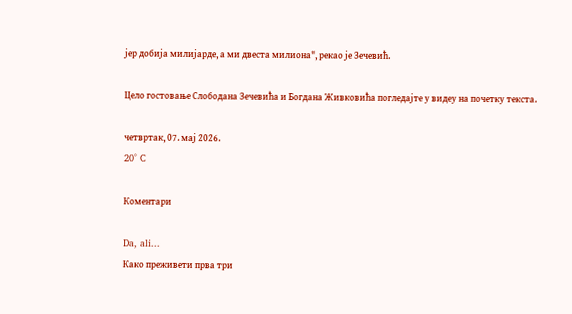јер добија милијарде, а ми двеста милиона", рекао је Зечевић.

Цело гостовање Слободана Зечевића и Богдана Живковића погледајте у видеу на почетку текста.

четвртак, 07. мај 2026.
20° C

Коментари

Da, ali...
Како преживети прва три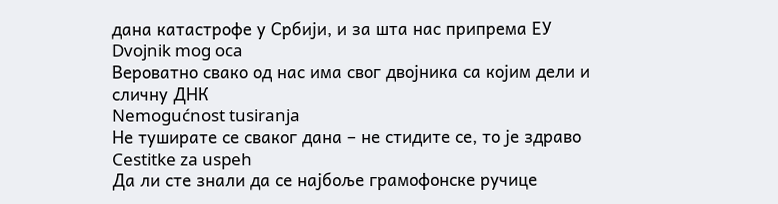дана катастрофе у Србији, и за шта нас припрема ЕУ
Dvojnik mog oca
Вероватно свако од нас има свог двојника са којим дели и сличну ДНК
Nemogućnost tusiranja
Не туширате се сваког дана – не стидите се, то је здраво
Cestitke za uspeh
Да ли сте знали да се најбоље грамофонске ручице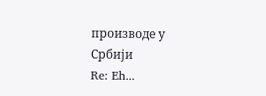производе у Србији
Re: Eh...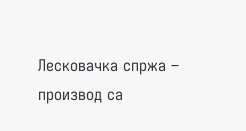Лесковачка спржа – производ са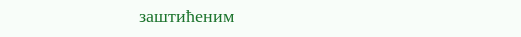заштићеним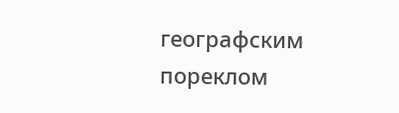географским пореклом